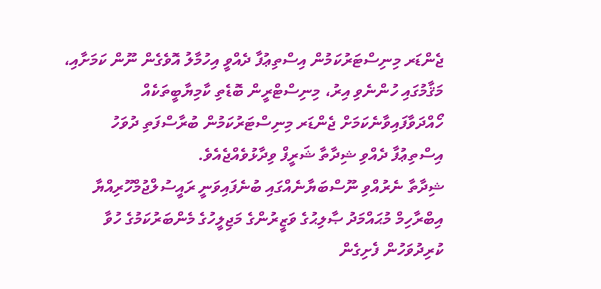ޖެންޑަރ މިނިސްޓަރުކަމުން އިސްތިޢުފާ ދެއްވީ އިހުމާލު އޮވެގެން ނޫން ކަމަށާއި، މަޤާމުގައި ހުންނެވި އިރު، މިނިސްޓްރީން ބޮޑެތި ކާމިޔާބީތަކެއް ހޯއްދަވާފައިވާނެކަމަށް ޖެންޑަރ މިނިސްޓަރުކަމުން ބުރާސްފަތި ދުވަހު އިސްތިޢުފާ ދެއްވި ޝިދާތާ ޝަރީފް ވިދާޅުވެއްޖެއެވެ.
ޝިދާތާ ނެރުއްވި ނޫސްބަޔާނެއްގައި ބުނެފައިވަނީ ރައީސުލްޖުމްހޫރިއްޔާ އިބްރާހިމް މުޙައްމަދު ޞާލިޙުގެ ވަޒީރުންގެ މަޖިލީހުގެ މެންބަރުކަމުގެ ހުވާ ކުރިދުވަހުން ފެށިގެން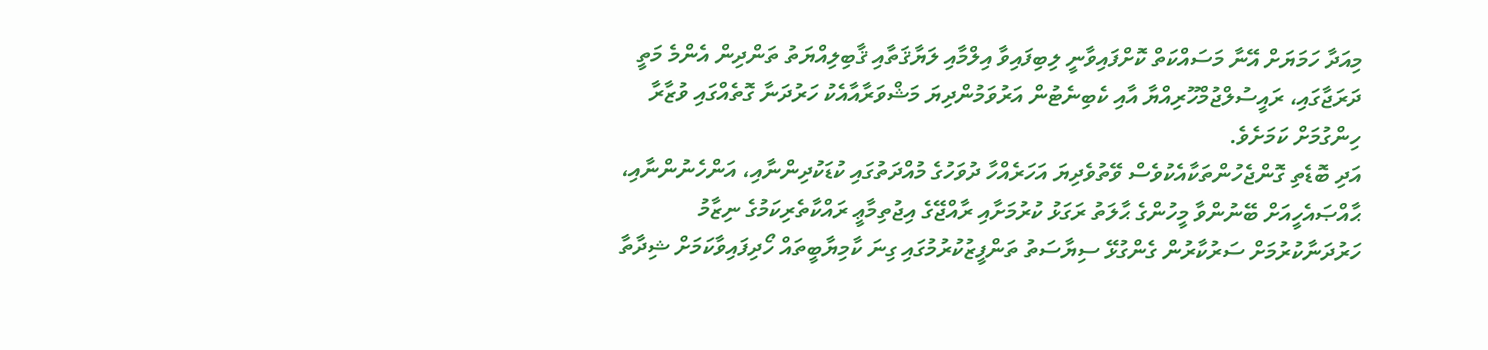މިއަދާ ހަމަޔަށް އޭނާ މަސައްކަތް ކޮށްފައިވާނީ ލިބިފައިވާ އިލްމާއި ލަޔާޤަތާއި ޤާބިލިއްޔަތު ތަންދިން އެންމެ މަތީ ދަރަޖާގައި، ރައީސުލްޖުމްހޫރިއްޔާ އާއި ކެބިނެޓުން އަރުވަމުންދިޔަ މަޝްވަރާއާއެކު ހަރުދަނާ ގޮތެއްގައި ވުޒާރާ ހިންގުމަށް ކަމަށެވެ.
އަދި ބޮޑެތި ގޮންޖެހުންތަކާއެކުވެސް ވޭތުވެދިޔަ އަހަރެއްހާ ދުވަހުގެ މުއްދަތުގައި ކުޑަކުދިންނާއި، އަންހެނުންނާއި، ޙާއްޞައެހީއަށް ބޭނުންވާ މީހުންގެ ޙާލަތު ރަގަޅު ކުރުމަށާއި ރާއްޖޭގެ އިޖުތިމާޢީ ރައްކާތެރިކަމުގެ ނިޒާމު ހަރުދަނާކުރުމަށް ސަރުކާރުން ގެންގުޅޭ ސިޔާސަތު ތަންފީޒުކުރުމުގައި ގިނަ ކާމިޔާބީތައް ހޯދިފައިވާކަމަށް ޝިދާތާ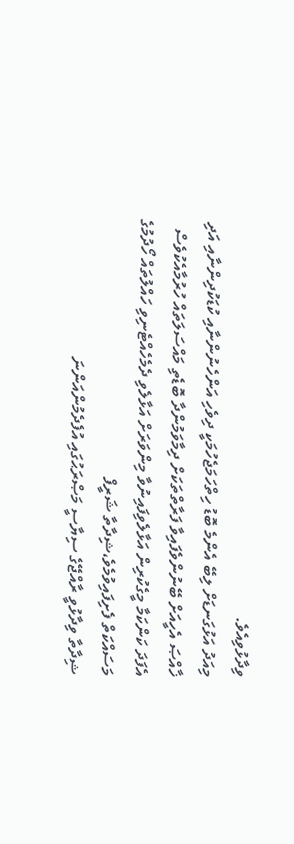ވިދާޅުވިއެވެ.
މިއަދު އަޅުގަނޑަށް ލިބޭ އެންމެ ބޮޑު ހިތްހަމަޖެހުމަކީ ދިވެހި އަންހެނުންނާއި ކުޑަކުދިންނާއި އަދި ޚާއްޞަ އެހީއަށް ބޭނުންވެފައިވާ ފަރާތްތަކަށް ދިމާވަމުންދާ ބޮޑެތި މައްސަލަތައް ހުރުމާއެކުވެސް އެފަދަ ކަންކަމާ މީގެކުރިން އަޅާލެވިފައިނުވާ މިންވަރަށް އަޅާލެވި ދެމެހެއްޓެނިވި ހައްލުތައް ހޯދުމުގެ މަސައްކަތް ފެށިފައިވުމެވެ،ޝިދާތާ ޝަރީފް
ޝިދާތާ ވިދާޅުވީ ރާއްޖޭގެ ސިޔާސީ މަޞްރަޙުގައި އުފެދެމުންއަންނަ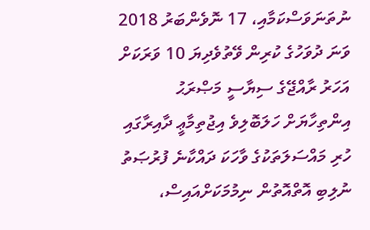ނުތަނަވަސްކަމާއި، 17 ނޮވެންބަރު 2018 ވަނަ ދުވަހުގެ ކުރިން ވޭތުވެދިޔަ 10 ވަރަކަށް އަހަރު ރާއްޖޭގެ ސިޔާސީ މަޞްރަޙު އިންތިހާޔަށް ހަލަބޮލިވެ އިޖުތިމާޢީ ދާއިރާގައި ހުރި މައްސަލަތަކުގެ ވާހަކަ ދައްކާނެ ފުރުޞަތު ނުލިބި އޮތްއޮތުން ނިމުމަކަށްއައިސް،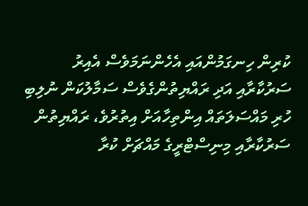ކުރިން ހިނގަމުންއައި އެހެންނަމަވެސް އެއިރު ސަރުކާރާއި އަދި ރައްޔިތުންގެވެސް ސަމާލުކަން ނުލިބި ހުރި މައްސަލަތައް އިންތިހާއަށް އިތުރުވެ، ރައްޔިތުން ސަރުކާރާއި މިނިސްޓްރީގެ މައްޗަށް ކުރާ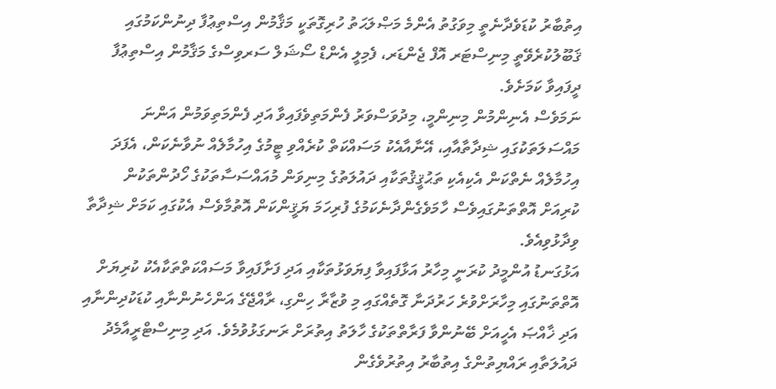އިތުބާރު ކުޑަވެދާނެތީ މިވަގުތު އެންމެ މަޞްލަޙަތު ހުރިގޮތަކީ މަޤާމުން އިސްތިޢުފާ ދިނުންކަމުގައި ޤަބޫލުކުރެވޭތީ މިނިސްޓަރ އޮފް ޖެންޑަރ، ފެމިލީ އެންޑް ސޯޝަލް ސަރވިސްގެ މަޤާމުން އިސްތިޢުފާ ދީފައިވާ ކަމަށެވެ.
ނަމަވެސް އެނިންމުން މިނިންމީ، މިދުވަސްވަރު ފެންމަތިވެފައިވާ އަދި ފެންމަތިވަމުން އަންނަ މައްސަލަތަކުގައި ޝިދާތާއާއި، އޭނާއާއެކު މަސައްކަތް ކުރެއްވި ޓީމުގެ އިހުމާލެއް ނުވާނެކަން، އެފަދަ އިހުމާލެއް ނެތްކަން އެކިއެކި ތަޙުޤީޤުތަކާއި ދައުލަތުގެ މިނިވަން މުއައްސަސާތަކުގެ ހޯދުންތަކުން ކުރިއަށް އޮތްތަނުގައިވެސް ހާމަވެގެންދާނެކަމުގެ ފުރިހަމަ ޔަޤީންކަން އޮތުމާވެސް އެކުގައި ކަމަށް ޝިދާތާ ވިދާޅުވިއެވެ.
އަޅުގަނޑު އުންމީދު ކުރަނީ މިހާރު އަޅާފައިވާ ފިޔަވަޅުތަކާއި އަދި ފަށާފައިވާ މަސައްކަތްތަކާއެކު ކުރިޔަށް އޮތްތަނުގައި މިހާރަށްވުރެ ހަރުދަނާ ގޮތެއްގައި މި ވުޒާރާ ހިންގި، ރާއްޖޭގެ އަންހެނުންނާއި ކުޑަކުދިންނާއި އަދި ޚާއްޞަ އެހީއަށް ބޭނުންވާ ފަރާތްތަކުގެ ހާލަތު އިތުރަށް ރަނގަޅުވުމެވެ. އަދި މިނިސްޓްރީއާމެދު ދައުލަތާއި ރައްޔިތުންގެ އިތުބާރު އިތުރުވެގެން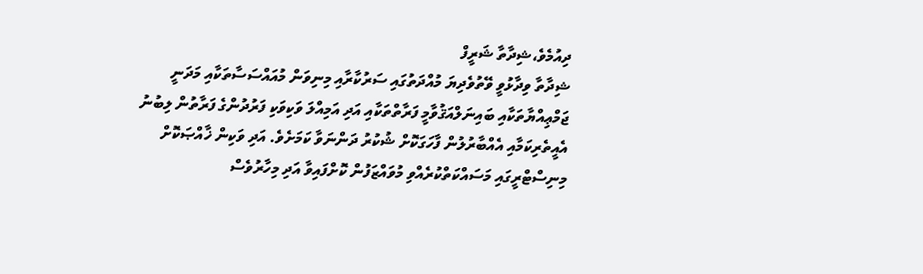ދިއުމެވެ،ޝިދާތާ ޝަރީފް
ޝިދާތާ ވިދާޅުވީ ވޭތުވެދިޔަ މުއްދަތުގައި ސަރުކާރާއި މިނިވަން މުއައްސަސާތަކާއި މަދަނީ ޖަމްޢިއްޔާތަކާއި ބައިނަލްއަޤުވާމީ ފަރާތްތަކާއި އަދި އަމިއްލަ ވަކިވަކި ފަރުދުންގެ ފަރާތުން ލިބުނު އެއީތެރިކަމާއި އެއްބާރުލުން ފާހަގަކޮށް ޝުކުރު ދަންނަވާ ކަމަށެވެ. އަދި ވަކިން ޚާއްޞަކޮށް މިނިސްޓްރީގައި މަސައްކަތްކުރެއްވި މުވައްޒަފުން ކޮށްފައިވާ އަދި މިހާރުވެސް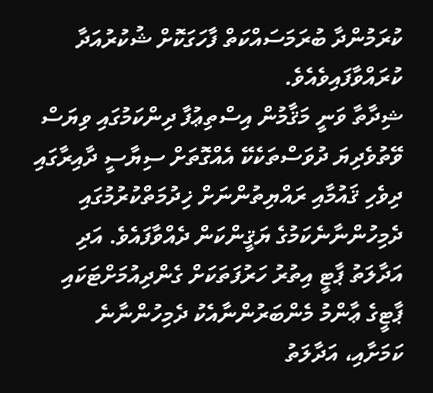ކުރަމުންދާ ބުރަމަސައްކަތް ފާހަގަކޮށް ޝުކުރުއަދާ ކުރައްވާފައިވެއެވެ.
ޝިދާތާ ވަނީ މަޤާމުން އިސްތިޢުފާ ދިންކަމުގައި ވިޔަސް ވޭތުވެދިޔަ ދުވަސްތަކެކޭ އެއްގޮތަށް ސިޔާސީ ދާއިރާގައި ދިވެހި ޤައުމާއި ރައްޔިތުންނަށް ޚިދުމަތްކުރުމުގައި ދެމިހުންނާނެކަމުގެ ޔަޤީންކަން ދެއްވާފައެވެ. އަދި އަދާލަތު ޕާޓީ އިތުރު ހަރުފަތަކަށް ގެންދިއުމަށްޓަކައި ޕާޓީގެ ޢާންމު މެންބަރުންނާއެކު ދެމިހުންނާނެ ކަމަށާއި، އަދާލަތު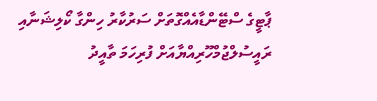ޕާޓީގެ ސްޓޭންޑާއެއްގޮތަށް ސަރުކާރު ހިންގާ ކޯލިޝަނާއި ރައީސުލްޖުމްހޫރިއްޔާއަށް ފުރިހަމަ ތާއީދު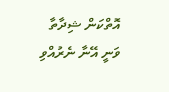އޮތްކަން ޝިދާތާ ވަނީ އޭނާ ނެރުއްވި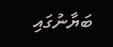ބަޔާނުގައި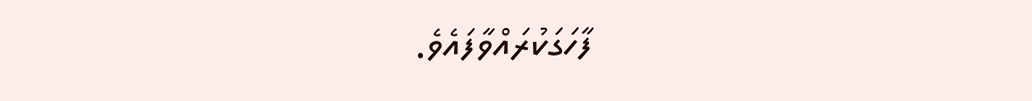ފާހަގަކުރައްވާފައެވެ.